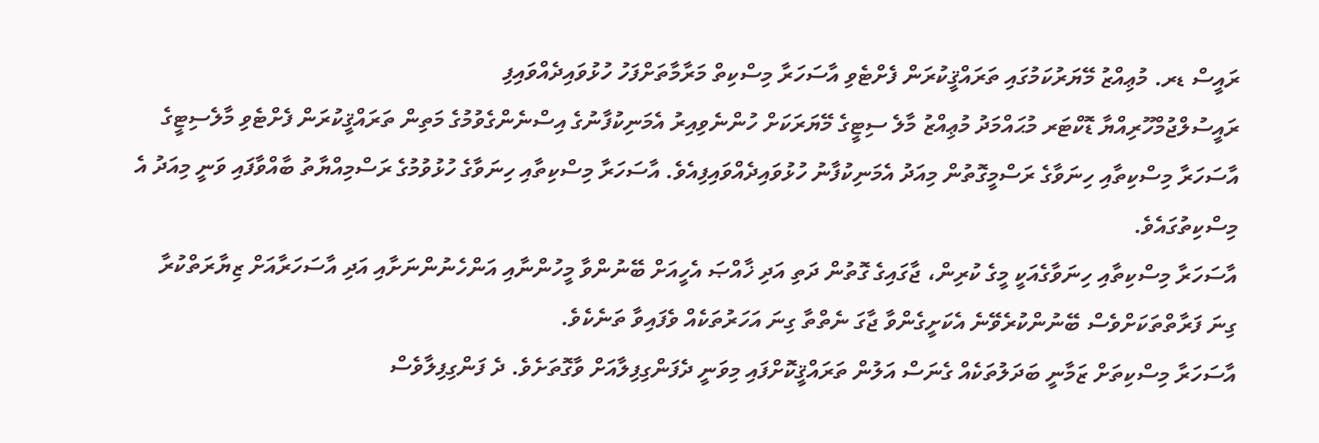ރައީސް ޑރ. މުޢިއްޒު މޭޔަރުކަމުގައި ތަރައްޤީކުރަން ފެށްޓެވި އާސަހަރާ މިސްކިތް މަރާމާތަށްފަހު ހުޅުވައިދެއްވައިފި
ރައީސުލްޖުމްހޫރިއްޔާ ޑޮކްޓަރ މުޙައްމަދު މުޢިއްޒު މާލެ ސިޓީގެ މޭޔަރަކަށް ހުންނެވިއިރު އެމަނިކުފާނުގެ އިސްނެންގެވުމުގެ މަތިން ތަރައްޤީކުރަން ފެށްޓެވި މާލެސިޓީގެ އާސަހަރާ މިސްކިތާއި ހިނަވާގެ ރަސްމީގޮތުން މިއަދު އެމަނިކުފާނު ހުޅުވައިދެއްވައިފިއެވެ. އާސަހަރާ މިސްކިތާއި ހިނަވާގެ ހުޅުވުމުގެ ރަސްމިއްޔާތު ބާއްވާފައި ވަނީ މިއަދު އެ މިސްކިތުގައެވެ.
އާސަހަރާ މިސްކިތާއި ހިނަވާގެއަކީ މީގެ ކުރިން، ޖާގައިގެ ގޮތުން ދަތި އަދި ޚާއްޞަ އެހީއަށް ބޭނުންވާ މީހުންނާއި އަންހެނުންނަށާއި އަދި އާސަހަރާއަށް ޒިޔާރަތްކުރާ ގިނަ ފަރާތްތަކަށްވެސް ބޭނުންކުރެވޭނެ އެކަށީގެންވާ ޖާގަ ނެތްތާ ގިނަ އަހަރުތަކެއް ވެފައިވާ ތަނެކެވެ.
އާސަހަރާ މިސްކިތަށް ޒަމާނީ ބަދަލުތަކެއް ގެނަސް އަލުން ތަރައްޤީކޮށްފައި މިވަނީ ދެފަންގިފިލާއަށް ވާގޮތަށެވެ. ދެ ފަންގިފިލާވެސް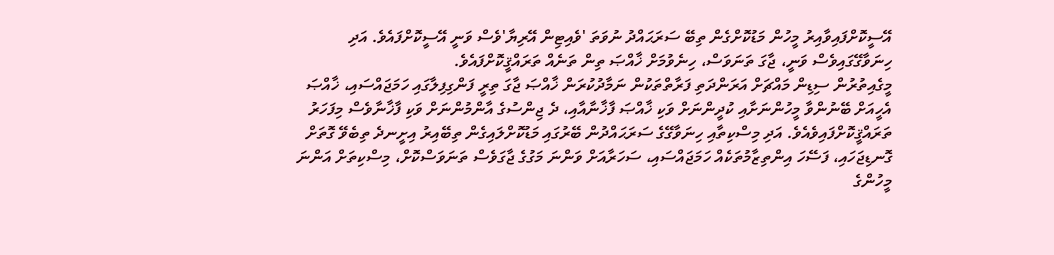އޭސީކޮށްފައިވާއިރު މީހުން މަޑުކޮށްގެން ތިބޭ ސަރަޙައްދު ނުވަތަ 'ވެއިޓިން އޭރިޔާ'ވެސް ވަނީ އޭސީކޮށްފައެވެ. އަދި ހިނަވާގޭގައިވެސް ވަނީ، ޖާގަ ތަނަވަސް، ހިނެވުމަށް ޚާއްޞަ ތިން ތަނެއް ތަރައްޤީކޮށްފައެވެ.
މީގެއިތުރުން ސިޑިން މައްޗަށް އަރަންދަތި ފަރާތްތަކުން ނަމާދުކުރަން ޚާއްޞަ ޖާގަ ތިރީ ފަންގިފިލާގައި ހަމަޖައްސައި، ޚާއްޞަ އެހީއަށް ބޭނުންވާ މީހުންނަށާއި ކުދީންނަށް ވަކި ޚާއްޞަ ފާޚާނާއާއި، ދެ ޖިންސުގެ އާންމުންނަށް ވަކި ފާޚާނާވެސް މިފަހަރު ތަރައްޤީކޮށްފައިވެއެވެ. އަދި މިސްކިތާއި ހިނަވާގޭގެ ސަރަޙައްދުން ބޭރުގައި މަޑުކޮށްލައިގެން ތިބޭއިރު އިށީނދެ ތިބެވޭ ގޮތަށް ގޮނޑިޖަހައި، ފަސޭހަ އިންތިޒާމުތަކެއް ހަމަޖައްސައި، ސަހަރާއަށް ވަންނަ މަގުގެ ޖާގަވެސް ތަނަވަސްކޮށް، މިސްކިތަށް އަންނަ މީހުންގެ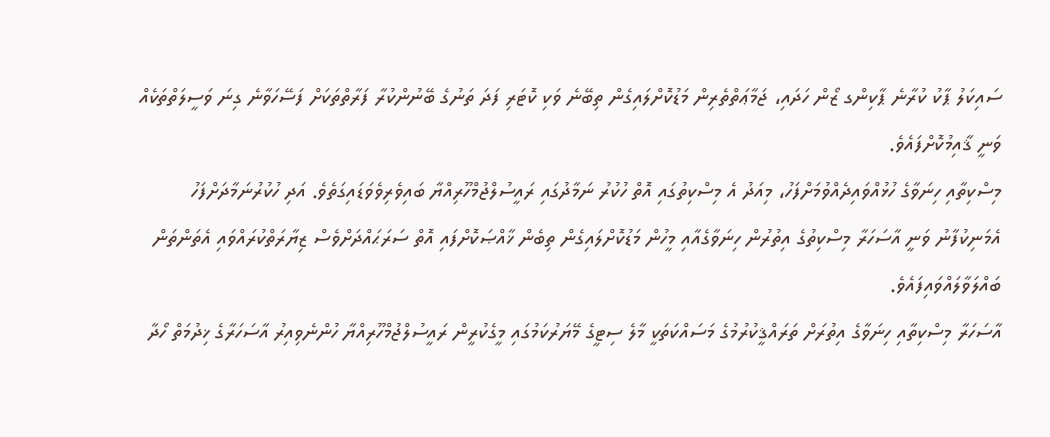ސައިކަލު ޕާކު ކުރާނެ ޕާކިންގ ޒޯން ހަދައި، ޖަމާޢަތްތެރިން މަޑުކޮށްލައިގެން ތިބޭނެ ވަކި ކޮޓަރި ފަދަ ތަނުގެ ބޭނުންކުރާ ފަރާތްތަކަށް ފަސޭހަވާނެ ގިނަ ވަސީލަތްތަކެއް ވަނީ ޤާއިމުކޮށްފައެވެ.
މިސްކިތާއި ހިނަވާގެ ހުޅުއްވައިދެއްވުމަށްފަހު، މިއަދު އެ މިސްކިތުގައި އޮތް ހުކުރު ނަމާދުގައި ރައީސުލްޖުމްހޫރިއްޔާ ބައިވެރިވެވަޑައިގަތެވެ. އަދި ހުކުރުނަމާދަށްފަހު އެމަނިކުފާނު ވަނީ އާސަހަރާ މިސްކިތުގެ އިތުރުން ހިނަވާގެއާއި މީހުން މަޑުކޮށްލައިގެން ތިބެން ޚާއްޞަކޮށްފައި އޮތް ސަރަޙައްދަށްވެސް ޒިޔާރަތްކުރައްވައި އެތަންތަން ބައްލަވާލައްވައިފައެވެ.
އާސަހަރާ މިސްކިތާއި ހިނަވާގެ އިތުރަށް ތަރައްޤީކުރުމުގެ މަސައްކަތަކީ މާލެ ސިޓީގެ މޭޔަރުކަމުގައި މީގެކުރީން ރައީސުލްޖުމްހޫރިއްޔާ ހުންނެވިއިރު އާސަހަރާގެ ޚިދުމަތް ހޯދާ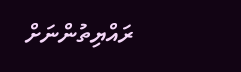ރައްޔިތުންނަށް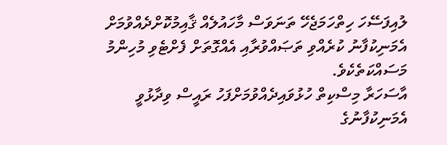ލުއިފަސޭހަ ހިތްހަމަޖެހޭ ތަނަވަސް މާހައުލެއް ޤާއިމުކޮށްދެއްވުމަށް އެމަނިކުފާނު ކުރެއްވި ތަޞައްވުރާއި އެއްގޮތަށް ފެށްޓެވި މުހިންމު މަސައްކަތެކެވެ.
އާސަހަރާ މިސްކިތް ހުޅުވައިދެއްވުމަށްފަހު ރައީސް ވިދާޅުވީ އެމަނިކުފާނުގެ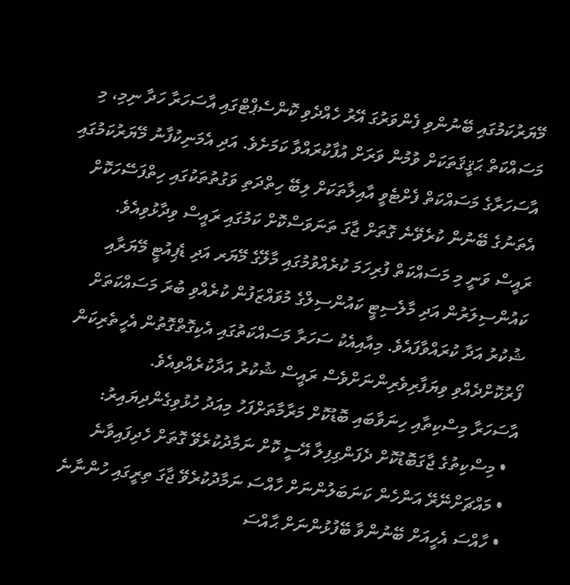މޭޔަރުކަމުގައި ބޭނުންވި ފެންވަރުގަ އޭރު ހެއްދެވި ކޮންސެޕްޓްގައި އާސަހަރާ ހަދާ ނިމި، މި މަސައްކަތް ޙަޤީޤަތަކަށް ވުމުން ވަރަށް އުފާކުރައްވާ ކަމަށެވެ. އަދި އެމަނިކުފާނު މޭޔަރުކަމުގައި އާސަހަރާގެ މަސައްކަތް ފެށްޓެވީ އާއިލާތަކަށް ލިބޭ ހިތްދަތި ވަގުތުތަކުގައި ހިތްފަސޭހަކޮށް އެތަނުގެ ބޭނުން ކުރެވޭނެ ގޮތަށް ޖާގަ ތަނަވަސްކޮށް ކަމުގައި ރައީސް ވިދާޅުވިއެވެ.
ރައީސް ވަނީ މި މަސައްކަތް ފުރިހަމަ ކުރެއްވުމުގައި މާލޭގެ މޭޔަރ އަދި ޑެޕިއުޓީ މޭޔަރާއި ކައުންސިލަރުން އަދި މާލެސިޓީ ކައުންސިލްގެ މުވައްޒަފުން ކުރެއްވި ބުރަ މަސައްކަތަށް ޝުކުރު އަދާ ކުރައްވާފައެވެ. މިއާއިއެކު ސަހަރާ މަސައްކަތުގައި އެކިގޮތްގޮތުން އެހީތެރިކަން ފޯރުކޮށްދެއްވި ވިޔަފާރިވެރިންނަށްވެސް ރައީސް ޝުކުރު އަދާކުރެއްވިއެވެ.
އާސަހަރާ މިސްކިތާއި ހިނަވާބައި ބޮޑުކޮށް މަރާމާތަށްފަހު މިއަދު ހުޅުވިގެންދިޔައިރު:
  • މިސްކިތުގެ ޖާގަބޮޑުކޮށް ދެފަންގިފިލާ އޭސީ ކޮށް ނަމާދުކުރެވޭ ގޮތަށް ހެދިފައިވާނެ
  • މައްޗަށްނޭރޭ އަންހެން ކަނަބަލުންނަށް ހާއްސަ ނަމާދުކުރެވޭ ޖާގަ ތިރީގައި ހުންނާނެ
  • ހާއްސަ އެހީއަށް ބޭނުންވާ ބޭފުޅުންނަށް ޙާއްސަ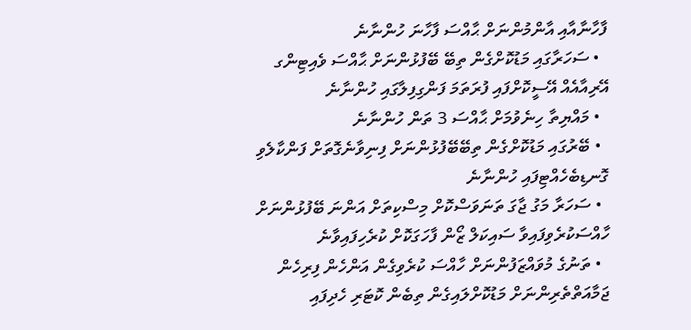ފާހާނާއާއި އާންމުންނަށް ޙާއްސަ ފާހާނަ ހުންނާނެ
  • ސަހަރާގައި މަޑުކޮށްގެން ތިބޭ ބޭފުޅުންނަށް ޙާއްސަ ވެއިޓިންގ އޭރިއާއެއް އޭސީކޮށްފައި ފުރަތަމަ ފަންގިފިލާގައި ހުންނާނެ
  • މައްޔިތާ ހިނެވުމަށް ޙާއްސަ 3 ތަން ހުންނާނެ
  • ބޭރުގައި މަޑުކޮށްގެން ތިބޭބޭފުޅުންނަށް ފިނިވާނެގޮތަށް ފަންކާލެވި ގޮނޑިބެހެއްޓިފައި ހުންނާނެ
  • ސަހަރާ މަގު ޖާގަ ތަނަވަސްކޮށް މިސްކިތަށް އަންނަ ބޭފުޅުންނަށް ހާއްސަކުރެވިފައިވާ ސައިކަލް ޒޯން ފާހަގަކޮށް ކުރެހިފައިވާނެ
  • ތަނުގެ މުވައްޒަފުންނަށް ހާއްސަ ކުރެވިގެން އަންހެން ފިރިހެން ޖަމާއަތްތެރިންނަށް މަޑުކޮށްލައިގެން ތިބެން ކޮޓަރި ހެދިފައި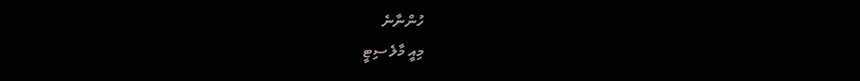ހުންނާނެ
މިއީ މާލެ ސިޓީ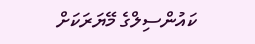ކައުންސިލްގެ މޭޔަރަކަށް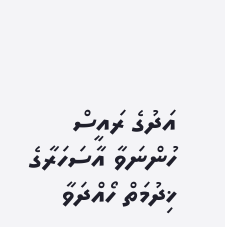އަދުގެ ރައީސް ހުންނަވާ އާސަހަރާގެ ޚިދުމަތް ހޯއްދަވާ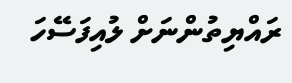ރައްޔިތުންނަށް ލުއިފަސޭހަ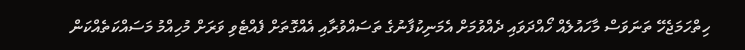ހިތްހަމަޖެހޭ ތަނަވަސް މާހައުލެއް ހޯއްދަވައި ދެއްވުމަށް އެމަނިކުފާނުގެ ތަސައްވުރާއި އެއްގޮތަށް ފެއްޓެވި ވަރަށް މުހިއްމު މަސައްކަތެއްކަން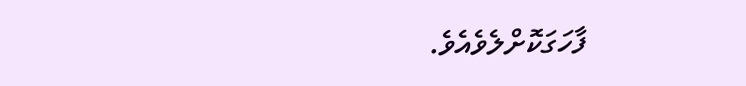ފާހަގަކޮށްލެވެއެވެ.